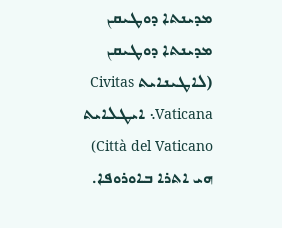ܡܕܝܢܬܐ ܕܘܛܝܩܢ
ܡܕܝܢܬܐ ܕܘܛܝܩܢ (ܠܐܛܝܢܐܝܬ Civitas Vaticana܆ ܐܝܛܠܐܝܬ Città del Vaticano) ܗܝ ܐܬܪܐ ܒܐܘܪܘܦܐ.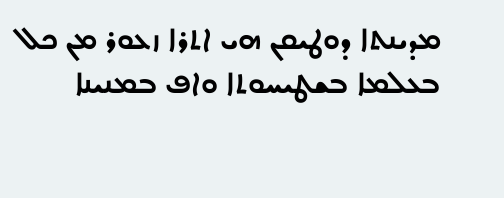ܡܕܝܢܬܐ ܕܘܛܝܩܢ ܗܝ ܐܬܪܐ ܙܥܘܪ ܡܢ ܟܠ ܒܥܠܡܐ ܒܫܛܝܚܘܬܐ ܘܐܦ ܒܡܢܝܢܐ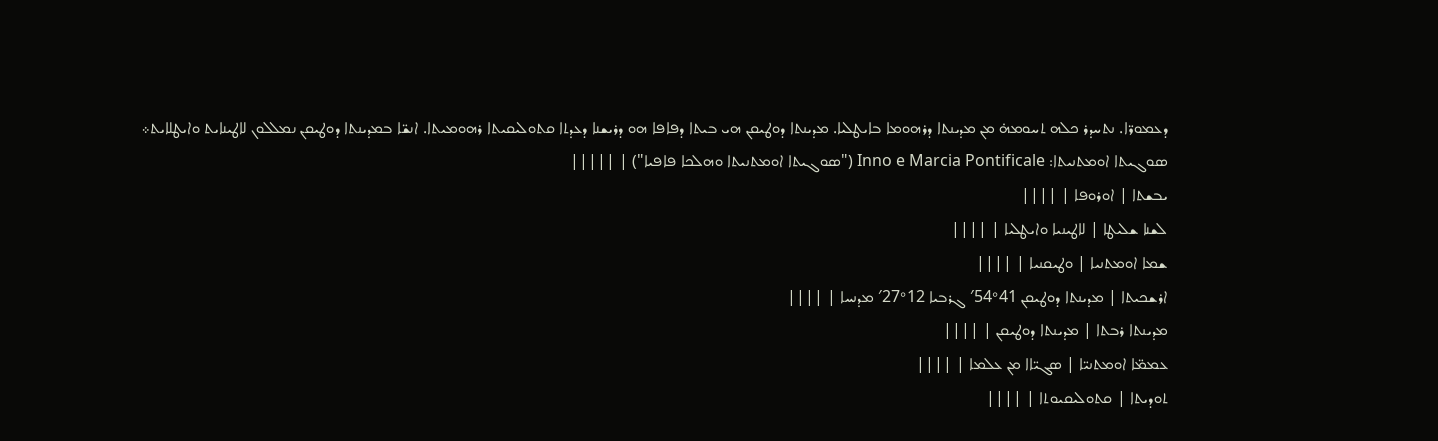ܕܥܡܘܪ̈ܐ. ܢܬܚܕܪ ܟܠܗ ܬܚܘܡܗ̇ ܡܢ ܡܕܝܢܬܐ ܕܪܗܘܡܐ ܒܐܝܛܠܝܐ. ܡܕܝܢܬܐ ܕܘܛܝܩܢ ܗܝ ܒܝܬܐ ܕܦܐܦܐ ܗܘ ܕܪܝܫܢܐ ܕܥܕܬܐ ܩܬܘܠܝܩܝܬܐ ܪܗܘܡܝܬܐ. ܐܢܫ̈ܐ ܒܡܕܝܢܬܐ ܕܘܛܝܩܢ ܢܡܠܠܘܢ ܠܐܛܝܢܐܝܬ ܘܐܝܛܠܐܝܬ܀
ܣܘܓܝܬܐ ܐܘܡܬܢܝܬܐ: Inno e Marcia Pontificale ("ܣܘܓܝܬܐ ܐܘܡܬܢܝܬܐ ܘܗܠܟܐ ܦܐܦܝܐ") | |||||
ܝܒܫܬܐ | ܐܘܪܘܦܐ | ||||
ܠܫܢܐ ܫܠܝܛܐ | ܠܐܛܝܢܝܐ ܘܐܝܛܠܝܐ | ||||
ܫܡܐ ܐܘܡܬܢܝܐ | ܘܛܝܩܢܝܐ | ||||
ܐܪܫܟܝܬܐ | ܡܕܝܢܬܐ ܕܘܛܝܩܢ 41°54′ ܓܪܒܝܐ 12°27′ ܡܕܢܚܐ | ||||
ܡܕܝܢܬܐ ܪܒܬܐ | ܡܕܝܢܬܐ ܕܘܛܝܩܢ | ||||
ܥܡܡ̈ܐ ܐܘܡܬܢܝ̈ܐ | ܣܓܝ̈ܐܐ ܡܢ ܥܠܡܐ | ||||
ܬܘܕܝܬܐ | ܩܬܘܠܝܩܝܘܬܐ | ||||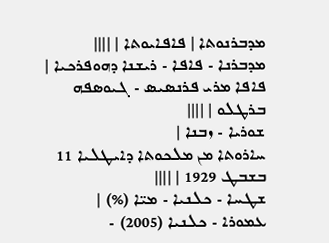ܡܕܒܪܢܘܬܐ | ܦܐܦܐܝܘܬܐ | ||||
ܡܕܒܪܢܐ - ܦܐܦܐ - ܪܝܫܢܐ ܕܗܘܦܪܟܝܐ |
ܦܐܦܐ ܡܪܝ ܦܪܢܣܝܣ - ܓܝܘܣܦܗ ܒܪܛܠܘ | ||||
ܫܘܪܝܐ - ܙܒܢܐ |
ܚܐܪܘܬܐ ܡܢ ܡܠܟܘܬܐ ܕܐܝܛܠܝܐ 11 ܒܫܒܛ 1929 | ||||
ܫܛܚܐ - ܟܠܢܝܐ - ܡܝ̈ܐ (%) |
ܥܡܘܪܐ - ܟܠܢܝܐ (2005) -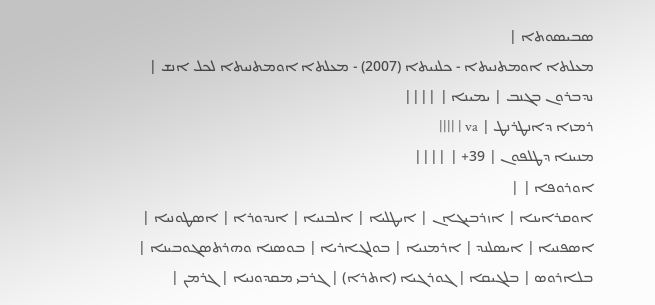ܣܒܝܣܘܬܐ |
ܡܥܠܬܐ ܐܘܡܬܢܝܬܐ - ܟܠܢܝܬܐ (2007) - ܡܥܠܬܐ ܐܘܡܬܢܝܬܐ ܠܟܠ ܐܢܫ |
ܢܕܒܪܘܢ ܒܓܢܒ | ܝܡܝܢܐ | ||||
ܪܡܙܐ ܕܐܢܛܪܢܛ | va | ||||
ܡܢܝܢܐ ܕܛܠܦܘܢ | 39+ | ||||
ܐܘܪܘܦܐ | |
ܐܘܩܪܐܝܢܐ | ܐܙܪܒܝܓܐܢ | ܐܝܛܠܝܐ | ܐܠܒܢܝܐ | ܐܢܕܘܪܐ | ܐܣܛܘܢܝܐ | ܐܣܦܢܝܐ | ܐܝܣܠܢܕ | ܐܪܡܢܝܐ | ܒܘܠܓܐܪܝܐ | ܒܘܣܢܐ ܘܗܪܬܣܓܘܒܝܢܐ | ܒܠܐܪܘܣ | ܒܠܓܝܩܐ | ܓܘܪܓܝܐ (ܐܬܪܐ) | ܓܪܒܝ ܡܩܕܘܢܝܐ | ܓܪܡܢ |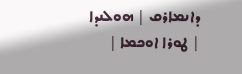ܕܐܢܡܐܪܩ | ܗܘܠܢܕܐ | ܛܘܪܐ ܐܘܟܡܐ |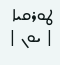ܛܘܪܩܝܐ | ܝܘܢ |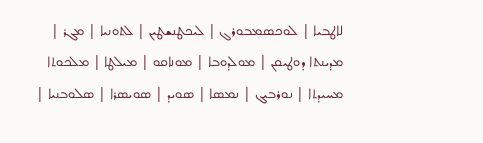ܠܐܛܒܝܐ | ܠܘܟܣܡܒܘܪܓ | ܠܝܟܛܢܫܛܝܢ | ܠܬܘܢܝܐ | ܡܓܪ | ܡܕܝܢܬܐ ܕܘܛܝܩܢ | ܡܘܠܕܘܒܐ | ܡܘܢܐܩܘ | ܡܝܠܛܐ | ܡܠܟܘܬܐ ܡܚܝܕܬܐ | ܢܘܪܒܝܓ | ܢܡܣܐ | ܣܘܝܕ | ܣܘܝܣܪܐ | ܣܠܘܒܢܝܐ |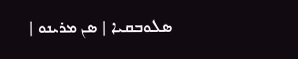ܣܠܘܒܩܝܐ | ܣܢ ܡܪܝܢܘ |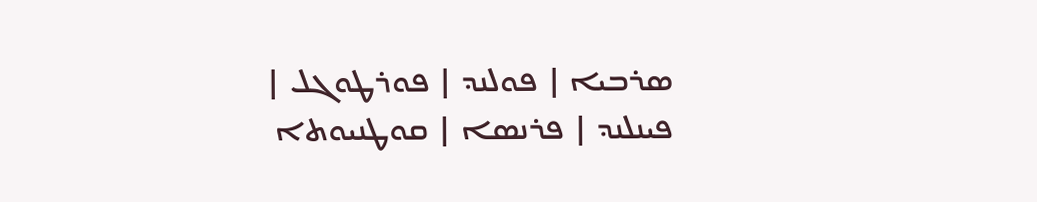ܣܪܒܝܐ | ܦܘܠܢܕ | ܦܘܪܛܘܓܠ | ܦܝܢܠܢܕ | ܦܪܢܣܐ | ܩܘܛܢܝܘܬܐ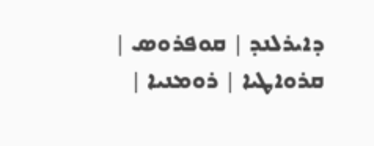ܕܐܝܪܠܢܕ | ܩܘܦܪܘܣ | ܩܪܘܐܛܝܐ | ܪܘܡܢܝܐ |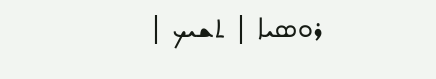ܪܘܣܝܐ | ܬܫܝܟ |